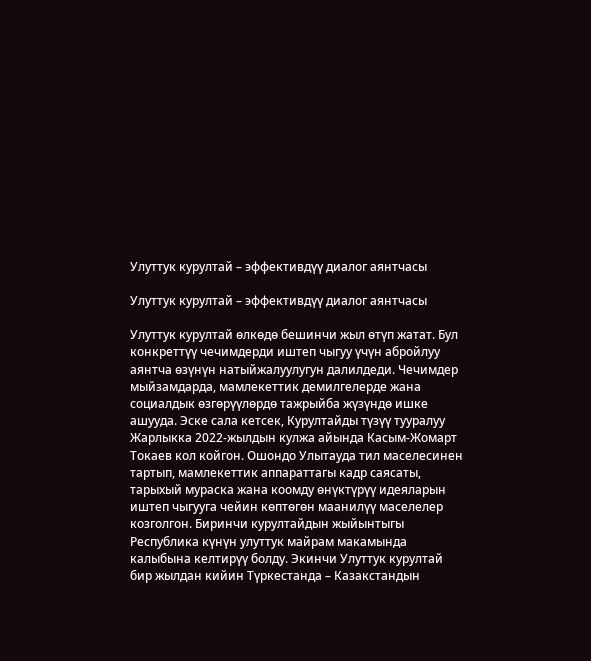Улуттук курултай – эффективдүү диалог аянтчасы

Улуттук курултай – эффективдүү диалог аянтчасы

Улуттук курултай өлкөдө бешинчи жыл өтүп жатат. Бул конкреттүү чечимдерди иштеп чыгуу үчүн абройлуу аянтча өзүнүн натыйжалуулугун далилдеди. Чечимдер мыйзамдарда, мамлекеттик демилгелерде жана социалдык өзгөрүүлөрдө тажрыйба жүзүндө ишке ашууда. Эске сала кетсек, Курултайды түзүү тууралуу Жарлыкка 2022-жылдын кулжа айында Касым-Жомарт Токаев кол койгон. Ошондо Улытауда тил маселесинен тартып, мамлекеттик аппараттагы кадр саясаты, тарыхый мураска жана коомду өнүктүрүү идеяларын иштеп чыгууга чейин көптөгөн маанилүү маселелер козголгон. Биринчи курултайдын жыйынтыгы Республика күнүн улуттук майрам макамында калыбына келтирүү болду. Экинчи Улуттук курултай бир жылдан кийин Түркестанда – Казакстандын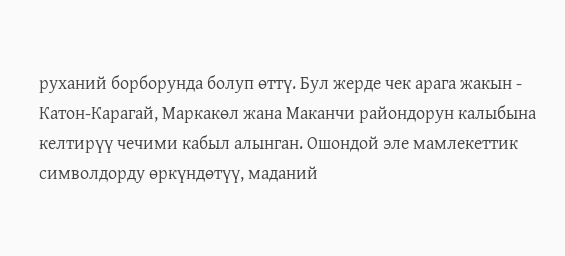руханий борборунда болуп өттү. Бул жерде чек арага жакын - Катон-Карагай, Маркакөл жана Маканчи райондорун калыбына келтирүү чечими кабыл алынган. Ошондой эле мамлекеттик символдорду өркүндөтүү, маданий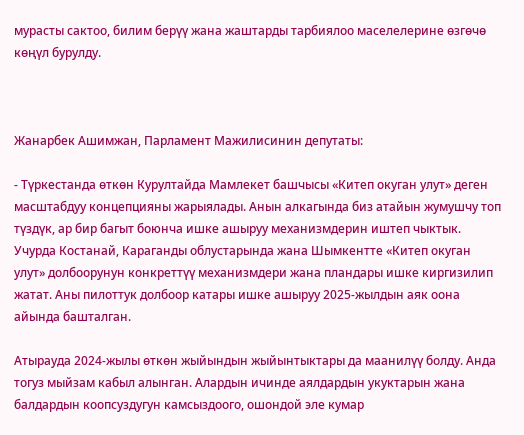мурасты сактоо, билим берүү жана жаштарды тарбиялоо маселелерине өзгөчө көңүл бурулду.



Жанарбек Ашимжан, Парламент Мажилисинин депутаты:

- Түркестанда өткөн Курултайда Мамлекет башчысы «Китеп окуган улут» деген масштабдуу концепцияны жарыялады. Анын алкагында биз атайын жумушчу топ түздүк, ар бир багыт боюнча ишке ашыруу механизмдерин иштеп чыктык. Учурда Костанай, Караганды облустарында жана Шымкентте «Китеп окуган улут» долбоорунун конкреттүү механизмдери жана пландары ишке киргизилип жатат. Аны пилоттук долбоор катары ишке ашыруу 2025-жылдын аяк оона айында башталган.

Атырауда 2024-жылы өткөн жыйындын жыйынтыктары да маанилүү болду. Анда тогуз мыйзам кабыл алынган. Алардын ичинде аялдардын укуктарын жана балдардын коопсуздугун камсыздоого, ошондой эле кумар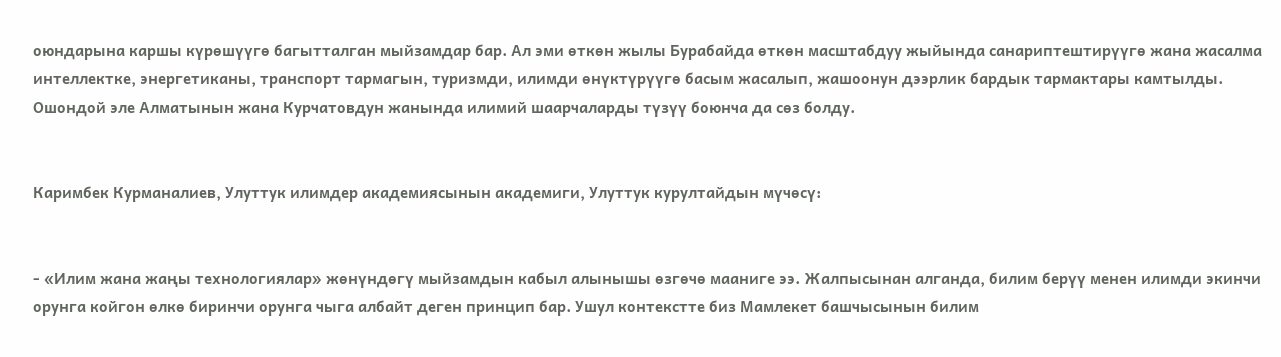оюндарына каршы күрөшүүгө багытталган мыйзамдар бар. Ал эми өткөн жылы Бурабайда өткөн масштабдуу жыйында санариптештирүүгө жана жасалма интеллектке, энергетиканы, транспорт тармагын, туризмди, илимди өнүктүрүүгө басым жасалып, жашоонун дээрлик бардык тармактары камтылды. Ошондой эле Алматынын жана Курчатовдун жанында илимий шаарчаларды түзүү боюнча да сөз болду.


Каримбек Курманалиев, Улуттук илимдер академиясынын академиги, Улуттук курултайдын мүчөсү:


- «Илим жана жаңы технологиялар» жөнүндөгү мыйзамдын кабыл алынышы өзгөчө мааниге ээ. Жалпысынан алганда, билим берүү менен илимди экинчи орунга койгон өлкө биринчи орунга чыга албайт деген принцип бар. Ушул контекстте биз Мамлекет башчысынын билим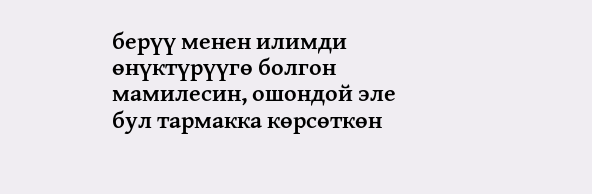берүү менен илимди өнүктүрүүгө болгон мамилесин, ошондой эле бул тармакка көрсөткөн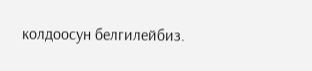колдоосун белгилейбиз.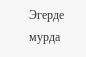Эгерде мурда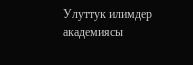Улуттук илимдер академиясы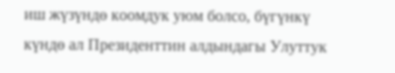иш жүзүндө коомдук уюм болсо, бүгүнкү күндө ал Президенттин алдындагы Улуттук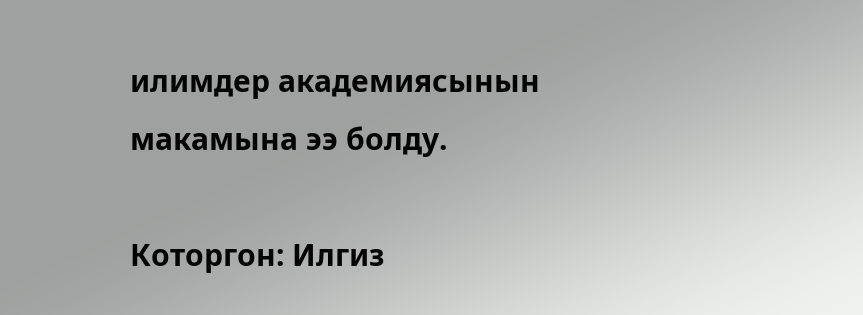илимдер академиясынын макамына ээ болду.

Которгон: Илгиз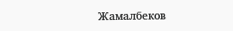Жамалбеков